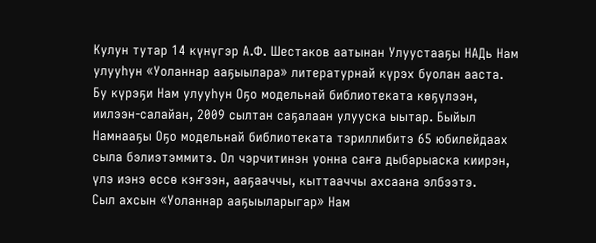Кулун тутар 14 күнүгэр А.Ф. Шестаков аатынан Улуустааҕы НАДь Нам улууһун «Уоланнар ааҕыылара» литературнай күрэх буолан ааста. Бу күрэҕи Нам улууһун Оҕо модельнай библиотеката көҕүлээн, иилээн-салайан, 2009 сылтан саҕалаан улууска ыытар. Быйыл Намнааҕы Оҕо модельнай библиотеката тэриллибитэ 65 юбилейдаах сыла бэлиэтэммитэ. Ол чэрчитинэн уонна саҥа дыбарыаска киирэн, үлэ иэнэ өссө кэҥээн, ааҕааччы, кыттааччы ахсаана элбээтэ.
Сыл ахсын «Уоланнар ааҕыыларыгар» Нам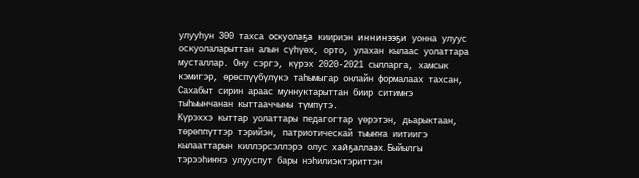улууһун 300 тахса оскуолаҕа киириэн иннинээҕи уонна улуус оскуолаларыттан алын сүһүөх, орто, улахан кылаас уолаттара мусталлар. Ону сэргэ, күрэх 2020-2021 сылларга, хамсык кэмигэр, өрөспүүбүлүкэ таһымыгар онлайн формалаах тахсан, Сахабыт сирин араас муннуктарыттан биир ситимҥэ тыһыынчанан кыттааччыны түмпүтэ.
Күрэххэ кыттар уолаттары педагогтар үөрэтэн, дьарыктаан, төрөппүттэр тэрийэн, патриотическай тыыҥҥа иитиигэ кылааттарын киллэрсэллэрэ олус хайҕаллаах. Быйылгы тэрээһиҥҥэ улууспут бары нэһилиэктэриттэн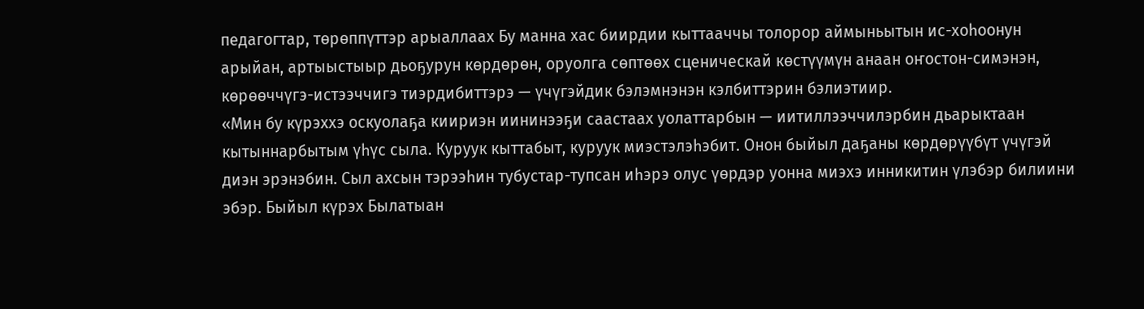педагогтар, төрөппүттэр арыаллаах Бу манна хас биирдии кыттааччы толорор аймыньытын ис-хоһоонун арыйан, артыыстыыр дьоҕурун көрдөрөн, оруолга сөптөөх сценическай көстүүмүн анаан оҥостон-симэнэн, көрөөччүгэ-истээччигэ тиэрдибиттэрэ — үчүгэйдик бэлэмнэнэн кэлбиттэрин бэлиэтиир.
«Мин бу күрэххэ оскуолаҕа киириэн иининээҕи саастаах уолаттарбын — иитиллээччилэрбин дьарыктаан кытыннарбытым үһүс сыла. Куруук кыттабыт, куруук миэстэлэһэбит. Онон быйыл даҕаны көрдөрүүбүт үчүгэй диэн эрэнэбин. Сыл ахсын тэрээһин тубустар-тупсан иһэрэ олус үөрдэр уонна миэхэ инникитин үлэбэр билиини эбэр. Быйыл күрэх Былатыан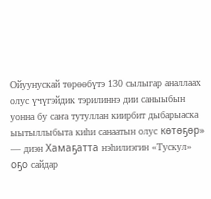Ойуунускай төрөөбүтэ 130 сылыгар аналлаах олус үчүгэйдик тэрилиннэ дии саныыбын уонна бу саҥа тутуллан киирбит дыбарыаска ыытыллыбыта киһи санаатын олус көтөҕөр» — диэн Хамаҕатта нэһилиэгин «Тускул» оҕо сайдар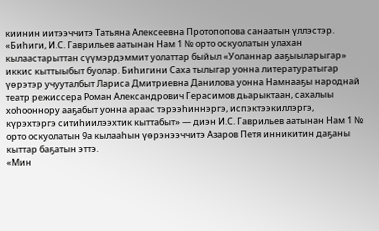киинин иитээччитэ Татьяна Алексеевна Протопопова санаатын үллэстэр.
«Биһиги, И.С. Гаврильев аатынан Нам 1 № орто оскуолатын улахан кылаастарыттан сүүмэрдэммит уолаттар быйыл «Уоланнар ааҕыыларыгар» иккис кыттыыбыт буолар. Биһигини Саха тылыгар уонна литературатыгар үөрэтэр учууталбыт Лариса Дмитриевна Данилова уонна Намнааҕы народнай театр режиссера Роман Александрович Герасимов дьарыктаан, сахалыы хоһооннору ааҕабыт уонна араас тэрээһиннэргэ, испэктээкиллэргэ, күрэхтэргэ ситиһиилээхтик кыттабыт» — диэн И.С. Гаврильев аатынан Нам 1 № орто оскуолатын 9а кылааһын үөрэнээччитэ Азаров Петя инникитин даҕаны кыттар баҕатын эттэ.
«Мин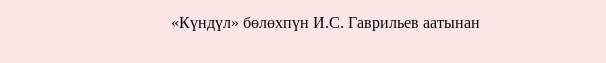«Күндүл» бөлөхпүн И.С. Гаврильев аатынан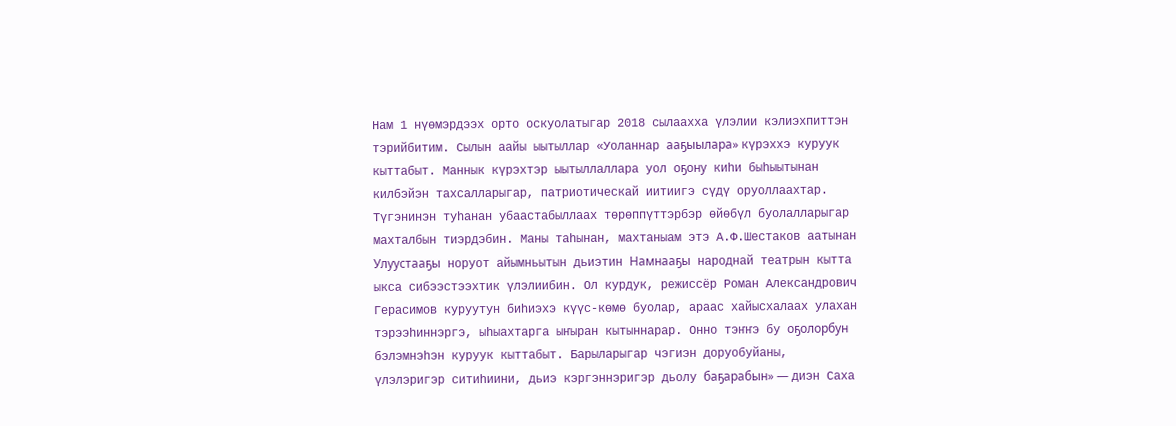Нам 1 нүөмэрдээх орто оскуолатыгар 2018 сылаахха үлэлии кэлиэхпиттэн тэрийбитим. Сылын аайы ыытыллар «Уоланнар ааҕыылара» күрэххэ куруук кыттабыт. Маннык күрэхтэр ыытыллаллара уол оҕону киһи быһыытынан килбэйэн тахсалларыгар, патриотическай иитиигэ сүдү оруоллаахтар. Түгэнинэн туһанан убаастабыллаах төрөппүттэрбэр өйөбүл буолалларыгар махталбын тиэрдэбин. Маны таһынан, махтаныам этэ А.Ф.Шестаков аатынан Улуустааҕы норуот айымньытын дьиэтин Намнааҕы народнай театрын кытта ыкса сибээстээхтик үлэлиибин. Ол курдук, режиссёр Роман Александрович Герасимов куруутун биһиэхэ күүс-көмө буолар, араас хайысхалаах улахан тэрээһиннэргэ, ыһыахтарга ыҥыран кытыннарар. Онно тэҥҥэ бу оҕолорбун бэлэмнэһэн куруук кыттабыт. Барыларыгар чэгиэн доруобуйаны, үлэлэригэр ситиһиини, дьиэ кэргэннэригэр дьолу баҕарабын» — диэн Саха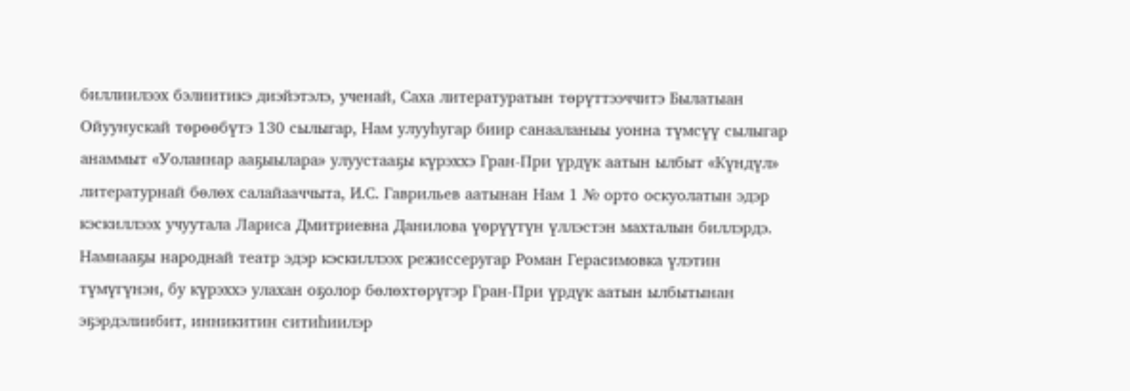биллиилээх бэлиитикэ диэйэтэлэ, ученай, Саха литературатын төрүттээччитэ Былатыан Ойуунускай төрөөбүтэ 130 сылыгар, Нам улууһугар биир санааланыы уонна түмсүү сылыгар анаммыт «Уоланнар ааҕыылара» улуустааҕы күрэххэ Гран-При үрдүк аатын ылбыт «Күндүл» литературнай бөлөх салайааччыта, И.С. Гаврильев аатынан Нам 1 № орто оскуолатын эдэр кэскиллээх учуутала Лариса Дмитриевна Данилова үөрүүтүн үллэстэн махталын биллэрдэ.
Намнааҕы народнай театр эдэр кэскиллээх режиссеругар Роман Герасимовка үлэтин түмүгүнэн, бу күрэххэ улахан оҕолор бөлөхтөрүгэр Гран-При үрдүк аатын ылбытынан эҕэрдэлиибит, инникитин ситиһиилэр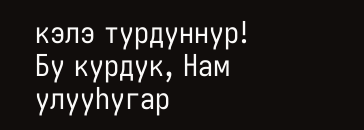кэлэ турдуннур!
Бу курдук, Нам улууһугар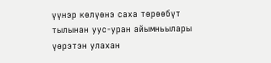үүнэр көлүөнэ саха төрөөбүт тылынан уус-уран айымньылары үөрэтэн улахан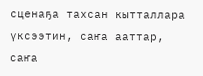сценаҕа тахсан кытталлара үксээтин, саҥа ааттар, саҥа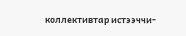коллективтар истээччи-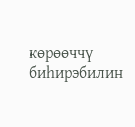көрөөччү биһирэбилин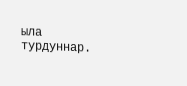ыла турдуннар.